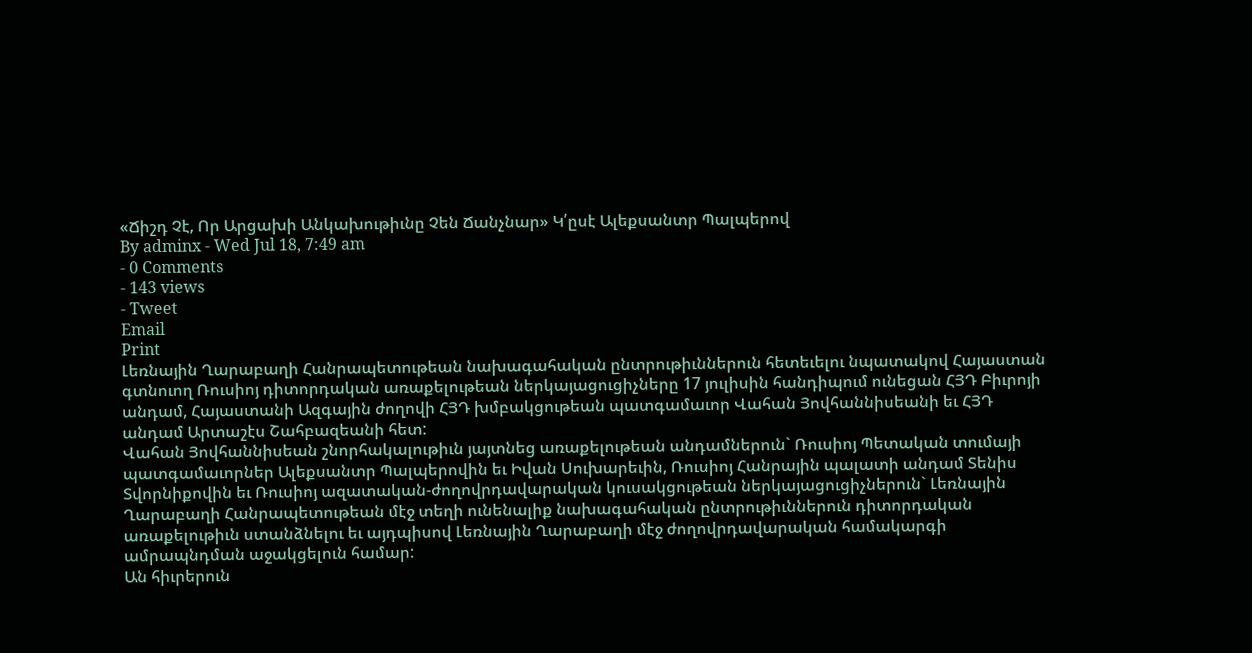«Ճիշդ Չէ, Որ Արցախի Անկախութիւնը Չեն Ճանչնար» Կ՛ըսէ Ալեքսանտր Պալպերով
By adminx - Wed Jul 18, 7:49 am
- 0 Comments
- 143 views
- Tweet
Email
Print
Լեռնային Ղարաբաղի Հանրապետութեան նախագահական ընտրութիւններուն հետեւելու նպատակով Հայաստան գտնուող Ռուսիոյ դիտորդական առաքելութեան ներկայացուցիչները 17 յուլիսին հանդիպում ունեցան ՀՅԴ Բիւրոյի անդամ, Հայաստանի Ազգային ժողովի ՀՅԴ խմբակցութեան պատգամաւոր Վահան Յովհաննիսեանի եւ ՀՅԴ անդամ Արտաշէս Շահբազեանի հետ:
Վահան Յովհաննիսեան շնորհակալութիւն յայտնեց առաքելութեան անդամներուն` Ռուսիոյ Պետական տումայի պատգամաւորներ Ալեքսանտր Պալպերովին եւ Իվան Սուխարեւին, Ռուսիոյ Հանրային պալատի անդամ Տենիս Տվորնիքովին եւ Ռուսիոյ ազատական-ժողովրդավարական կուսակցութեան ներկայացուցիչներուն` Լեռնային Ղարաբաղի Հանրապետութեան մէջ տեղի ունենալիք նախագահական ընտրութիւններուն դիտորդական առաքելութիւն ստանձնելու եւ այդպիսով Լեռնային Ղարաբաղի մէջ ժողովրդավարական համակարգի ամրապնդման աջակցելուն համար:
Ան հիւրերուն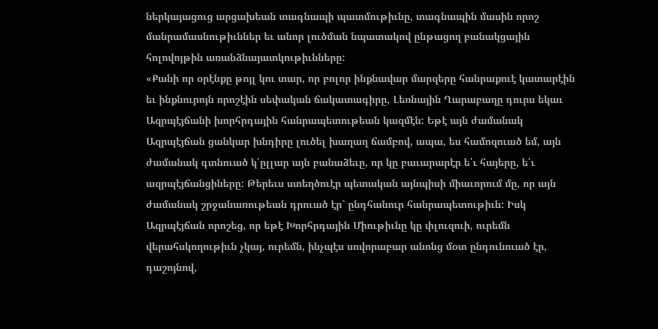ներկայացուց արցախեան տագնապի պատմութիւնը, տագնապին մասին որոշ մանրամասնութիւններ եւ անոր լուծման նպատակով ընթացող բանակցային հոլովոյթին առանձնայատկութիւնները:
«Քանի որ օրէնքը թոյլ կու տար, որ բոլոր ինքնավար մարզերը հանրաքուէ կատարէին եւ ինքնուրոյն որոշէին սեփական ճակատագիրը, Լեռնային Ղարաբաղը դուրս եկաւ Ազրպէյճանի խորհրդային հանրապետութեան կազմէն: Եթէ այն ժամանակ Ազրպէյճան ցանկար խնդիրը լուծել խաղաղ ճամբով, ապա, ես համոզուած եմ, այն ժամանակ գտնուած կ՛ըլլար այն բանաձեւը, որ կը բաւարարէր ե՛ւ հայերը, ե՛ւ ազրպէյճանցիները: Թերեւս ստեղծուէր պետական այնպիսի միաւորում մը, որ այն ժամանակ շրջանառութեան դրուած էր` ընդհանուր հանրապետութիւն: Իսկ Ազրպէյճան որոշեց, որ եթէ Խորհրդային Միութիւնը կը փլուզուի, ուրեմն վերահսկողութիւն չկայ, ուրեմն, ինչպէս սովորաբար անոնց մօտ ընդունուած էր, դաշոյնով,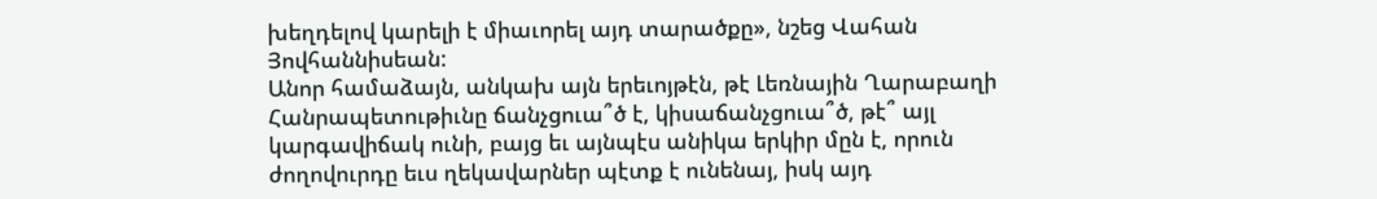խեղդելով կարելի է միաւորել այդ տարածքը», նշեց Վահան Յովհաննիսեան:
Անոր համաձայն, անկախ այն երեւոյթէն, թէ Լեռնային Ղարաբաղի Հանրապետութիւնը ճանչցուա՞ծ է, կիսաճանչցուա՞ծ, թէ՞ այլ կարգավիճակ ունի, բայց եւ այնպէս անիկա երկիր մըն է, որուն ժողովուրդը եւս ղեկավարներ պէտք է ունենայ, իսկ այդ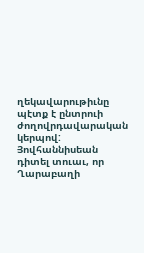ղեկավարութիւնը պէտք է ընտրուի ժողովրդավարական կերպով: Յովհաննիսեան դիտել տուաւ, որ Ղարաբաղի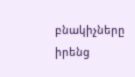բնակիչները իրենց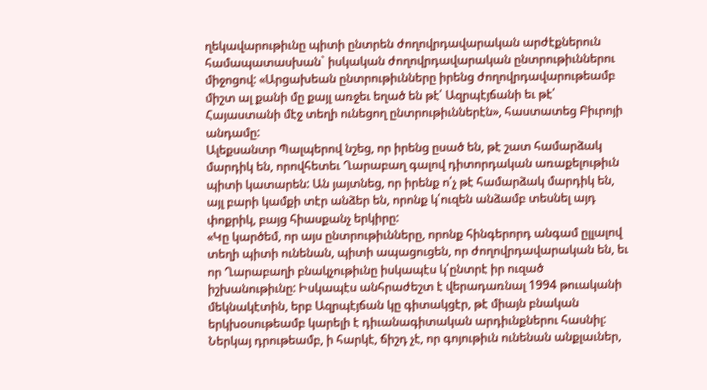ղեկավարութիւնը պիտի ընտրեն ժողովրդավարական արժէքներուն համապատասխան` իսկական ժողովրդավարական ընտրութիւններու միջոցով: «Արցախեան ընտրութիւնները իրենց ժողովրդավարութեամբ միշտ ալ քանի մը քայլ առջեւ եղած են թէ՛ Ազրպէյճանի եւ թէ՛ Հայաստանի մէջ տեղի ունեցող ընտրութիւններէն», հաստատեց Բիւրոյի անդամը:
Ալեքսանտր Պալպերով նշեց, որ իրենց ըսած են, թէ շատ համարձակ մարդիկ են, որովհետեւ Ղարաբաղ գալով դիտորդական առաքելութիւն պիտի կատարեն: Ան յայտնեց, որ իրենք ո՛չ թէ համարձակ մարդիկ են, այլ բարի կամքի տէր անձեր են, որոնք կ՛ուզեն անձամբ տեսնել այդ փոքրիկ, բայց հիասքանչ երկիրը:
«Կը կարծեմ, որ այս ընտրութիւնները, որոնք հինգերորդ անգամ ըլլալով տեղի պիտի ունենան, պիտի ապացուցեն, որ ժողովրդավարական են, եւ որ Ղարաբաղի բնակչութիւնը իսկապէս կ՛ընտրէ իր ուզած իշխանութիւնը: Իսկապէս անհրաժեշտ է վերադառնալ 1994 թուականի մեկնակէտին, երբ Ազրպէյճան կը գիտակցէր, թէ միայն բնական երկխօսութեամբ կարելի է դիւանագիտական արդիւնքներու հասնիլ: Ներկայ դրութեամբ, ի հարկէ, ճիշդ չէ, որ գոյութիւն ունենան անքլաւներ,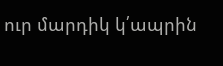ուր մարդիկ կ՛ապրին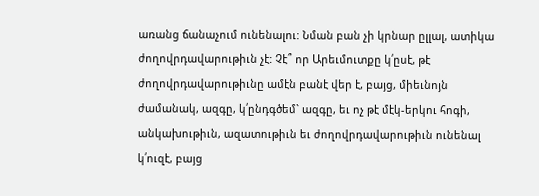առանց ճանաչում ունենալու: Նման բան չի կրնար ըլլալ, ատիկա ժողովրդավարութիւն չէ: Չէ՞ որ Արեւմուտքը կ՛ըսէ, թէ ժողովրդավարութիւնը ամէն բանէ վեր է, բայց, միեւնոյն ժամանակ, ազգը, կ՛ընդգծեմ` ազգը, եւ ոչ թէ մէկ-երկու հոգի, անկախութիւն, ազատութիւն եւ ժողովրդավարութիւն ունենալ կ՛ուզէ, բայց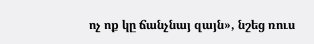ոչ ոք կը ճանչնայ զայն», նշեց ռուս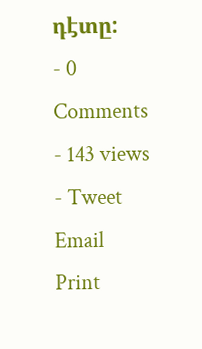դէտը:
- 0 Comments
- 143 views
- Tweet
Email
Print